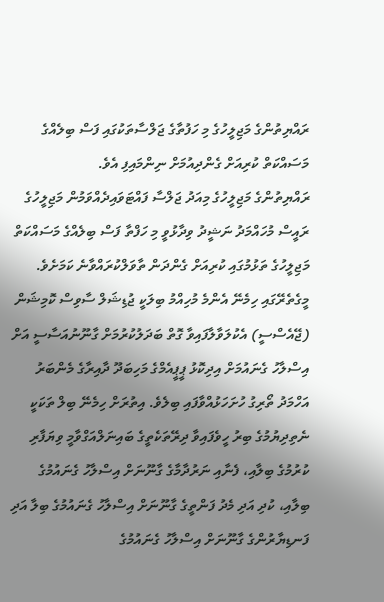ރައްޔިތުންގެ މަޖިލީހުގެ މި ހަފުތާގެ ޖަލްސާތަކުގައި ފަސް ބިލެއްގެ މަސައްކަތް ކުރިއަށް ގެންދިއުމަށް ނިންމައިފި އެވެ.
ރައްޔިތުންގެ މަޖިލީހުގެ މިއަދު ޖަލްސާ ފައްޓަވައިދެއްވަމުން މަޖިލީހުގެ ރައީސް މުހައްމަދު ނަޝީދު ވިދާޅުވީ މި ހަފްތާ ފަސް ބިލެއްގެ މަސައްކަތް މަޖިލީހުގެ ތަޅުމުގައި ކުރިއަށް ގެންދަން ތާވަލްކުރައްވާނެ ކަމަށެވެ.
މީގެތެރޭގައި ހިމެނޭ އެންމެ މުހިއްމު ބިލަކީ ޖުޑިޝަލް ސާވިސް ކޮމިޝަން (ޖޭއެސްސީ) އެކުލަވާލާފައިވާ ގޮތް ބަދަލުކުރުމަށް ގާނޫނުއަސާސީ އަށް އިސްލާހު ގެނައުމަށް އިދިކޮޅު ޕީޕީއެމްގެ މަހިބަދޫ ދާއިރާގެ މެންބަރު އަހްމަދު ތޯރިގު ހުށަހަޅުއްވާފައި ބިލެވެ. އިތުރަށް ހިމެނޭ ބިލް ތަކަކީ ނެތިދިޔުމުގެ ބިރު ހީވެފައިވާ ދިރޭތަކެތީގެ ބައިނަލްއަގްވާމީ ވިޔަފާރި ކުރުމުގެ ބިލާއި، ފެނާއި ނަރުދާމާގެ ގާނޫނަށް އިސްލާހު ގެނައުމުގެ ބިލާއި، ކުދި އަދި މެދު ފަންތީގެ ގާނޫނަށް އިސްލާހު ގެނައުމުގެ ބިލާ އަދި ފަނޑިޔާރުންގެ ގާނޫނަށް އިސްލާހު ގެނައުމުގެ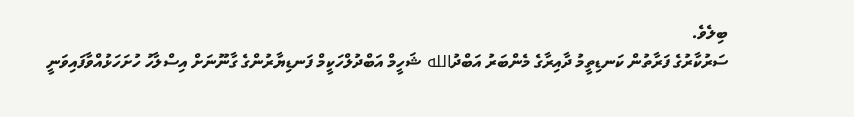ބިލެވެ.
ސަރުކާރުގެ ފަރާތުން ކަނޑިތީމު ދާއިރާގެ މެންބަރު އަބްދުالله ޝަހީމް އަބްދުލްހަކީމް ފަނޑިޔާރުންގެ ގާނޫނަށް އިސްލާހު ހުށަހަޅުއްވާފައިވަނީ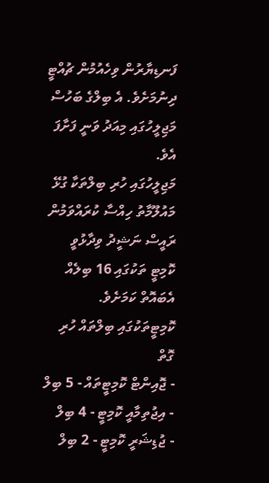ފަނޑިޔާރުން ވިހެއުމުން ޗުއްޓީ ދިނުމަށެވެ. އެ ބިލްގެ ބަހުސް މަޖިލީހުގައި މިއަދު ވަނީ ފަށާފަ އެވެ.
މަޖިލީހުގައި ހުރި ބިލްތަކާ ގުޅޭ މައުލޫމާތު ހިއްސާ ކުރައްވަމުން ރައީސް ނަޝީދު ވިދާޅުވީ ކޮމިޓީ ތަކުގައި 16 ބިލެއް އެބައޮތް ކަމަށެވެ.
ކޮމިޓީތަކުގައި ބިލްތައް ހުރި ގޮތް
- ޖޮއިންޓް ކޮމިޓީތައް - 5 ބިލް
- އިޖުތިމާއީ ކޮމިޓީ - 4 ބިލް
- ޖުޑިޝަރީ ކޮމިޓީ - 2 ބިލް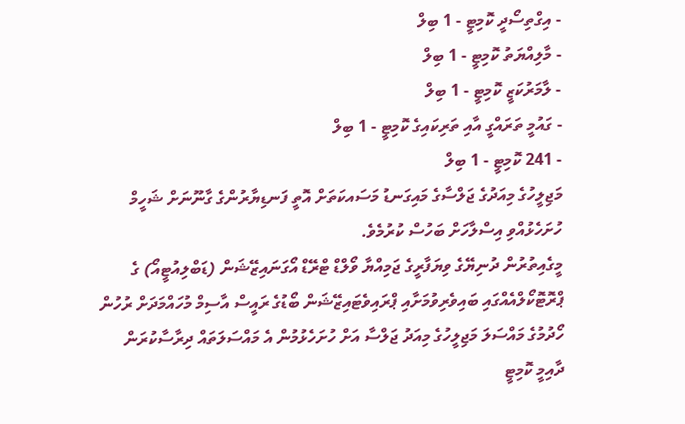- އިގްތިސޯދީ ކޮމިޓީ - 1 ބިލް
- މާލިއްޔަތު ކޮމިޓީ - 1 ބިލް
- ލާމަރުކަޒީ ކޮމިޓީ - 1 ބިލް
- ގައުމީ ތަރައްގީ އާއި ތަރިކައިގެ ކޮމިޓީ - 1 ބިލް
- 241 ކޮމިޓީ - 1 ބިލް
މަޖިލީހުގެ މިއަދުގެ ޖަލްސާގެ މައިގަނޑު މަސައކަތަށް އޮތީ ފަނޑިޔާރުންގެ ގާނޫނަށް ޝަހީމް ހުށަހެޅުއްވި އިސްލާހަށް ބަހުސް ކުރުމެވެ.
މީގެއިތުރުން ދުނިޔޭގެ ވިޔަފާރީގެ ޖަމިއްޔާ ވޯލްޑް ޓްރޭޑް އޯގަނައިޒޭޝަން (ޑަބްލިއުޓީއޯ) ގެ ޕްރޮޓޮކޯލްއެއްގައި ބައިވެރިވުމަށާއި ޕްރައިވެޓައިޒޭޝަން ބޯޑުގެ ރައީސް އާސިމް މުހައްމަދަށް ރުހުން ހޯދުމުގެ މައްސަލަ މަޖިލީހުގެ މިއަދު ޖަލްސާ އަށް ހުށަހެޅުމުން އެ މައްސަލަތައް ދިރާސާކުރަން ދާއިމީ ކޮމިޓީ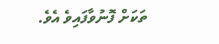ތަކަށް ފޮނުވާފައިވެ އެވެ.